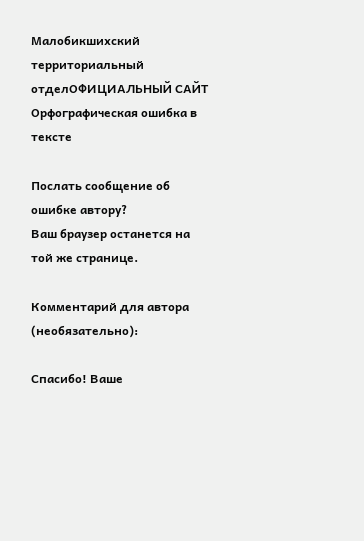Малобикшихский территориальный отделОФИЦИАЛЬНЫЙ САЙТ
Орфографическая ошибка в тексте

Послать сообщение об ошибке автору?
Ваш браузер останется на той же странице.

Комментарий для автора (необязательно):

Спасибо! Ваше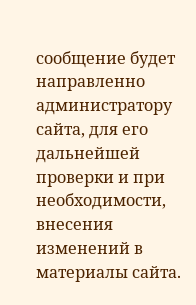сообщение будет направленно администратору сайта, для его дальнейшей проверки и при необходимости, внесения изменений в материалы сайта.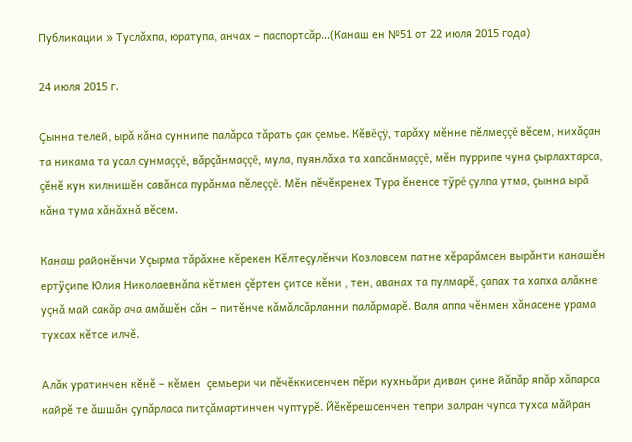Публикации » Туслǎхпа, юратупа, анчах – паспортсǎр…(Канаш ен №51 от 22 июля 2015 года)

24 июля 2015 г.

Çынна телей, ырǎ кǎна суннипе палǎрса тǎрать çак çемье. Кĕвĕçÿ, тарǎху мĕнне пĕлмеççĕ вĕсем, нихǎçан та никама та усал сунмаççĕ, вǎрçǎнмаççĕ, мула, пуянлǎха та хапсǎнмаççĕ, мĕн пуррипе чуна çырлахтарса, çĕнĕ кун килнишĕн савǎнса пурǎнма пĕлеççĕ. Мĕн пĕчĕкренех Тура ĕненсе тÿрĕ çулпа утма, çынна ырǎ кǎна тума хǎнǎхнǎ вĕсем.

Канаш районĕнчи Уçырма тǎрǎхне кĕрекен Кĕлтеçулĕнчи Козловсем патне хĕрарǎмсен вырǎнти канашĕн ертÿçипе Юлия Николаевнǎпа кĕтмен çĕртен çитсе кĕни , тен, аванах та пулмарĕ, çапах та хапха алǎкне уçнǎ май сакǎр ача амǎшĕн сǎн – питĕнче кǎмǎлсǎрланни палǎрмарĕ. Валя аппа чĕнмен хǎнасене урама тухсах кĕтсе илчĕ.

Алǎк уратинчен кĕнĕ – кĕмен  çемьери чи пĕчĕккисенчен пĕри кухньǎри диван çине йǎпǎр япǎр хǎпарса кайрĕ те ǎшшǎн çупǎрласа питçǎмартинчен чуптурĕ. Йĕкĕрешсенчен тепри залран чупса тухса мǎйран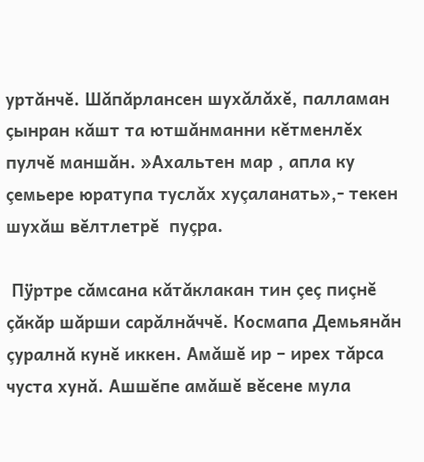уртǎнчĕ. Шǎпǎрлансен шухǎлǎхĕ, палламан çынран кǎшт та ютшǎнманни кĕтменлĕх пулчĕ маншǎн. »Ахальтен мар , апла ку çемьере юратупа туслǎх хуçаланать»,- текен шухǎш вĕлтлетрĕ  пуçра.

 Пÿртре сǎмсана кǎтǎклакан тин çеç пиçнĕ çǎкǎр шǎрши сарǎлнǎччĕ. Космапа Демьянǎн çуралнǎ кунĕ иккен. Амǎшĕ ир – ирех тǎрса чуста хунǎ. Ашшĕпе амǎшĕ вĕсене мула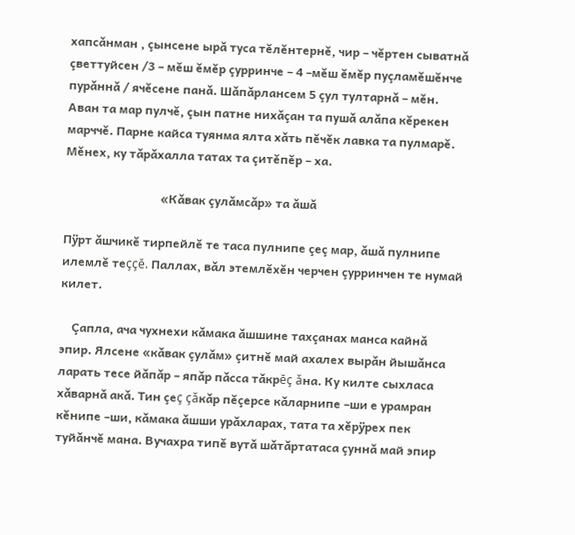хапсǎнман , çынсене ырǎ туса тĕлĕнтернĕ, чир – чĕртен сыватнǎ çветтуйсен /3 – мĕш ĕмĕр çурринче – 4 –мĕш ĕмĕр пуçламĕшĕнче пурǎннǎ / ячĕсене панǎ. Шǎпǎрлансем 5 çул тултарнǎ – мĕн. Аван та мар пулчĕ, çын патне нихǎçан та пушǎ алǎпа кĕрекен марччĕ. Парне кайса туянма ялта хǎть пĕчĕк лавка та пулмарĕ. Мĕнех, ку тǎрǎхалла татах та çитĕпĕр – ха.

                                «Кǎвак çулǎмсǎр» та ǎшǎ

Пÿрт ǎшчикĕ тирпейлĕ те таса пулнипе çеç мар, ǎшǎ пулнипе илемлĕ теççĕ. Паллах, вǎл этемлĕхĕн черчен çурринчен те нумай килет.

    Çапла, ача чухнехи кǎмака ǎшшине тахçанах манса кайнǎ эпир. Ялсене «кǎвак çулǎм» çитнĕ май ахалех вырǎн йышǎнса ларать тесе йǎпǎр – япǎр пǎсса тǎкрĕç ǎна. Ку килте сыхласа хǎварнǎ акǎ. Тин çеç çǎкǎр пĕçерсе кǎларнипе –ши е урамран кĕнипе –ши, кǎмака ǎшши урǎхларах, тата та хĕрÿрех пек туйǎнчĕ мана. Вучахра типĕ вутǎ шǎтǎртатаса çуннǎ май эпир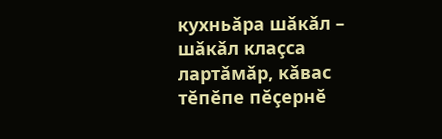кухньǎра шǎкǎл – шǎкǎл клаçса лартǎмǎр, кǎвас тĕпĕпе пĕçернĕ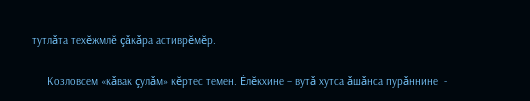тутлǎта техĕжмлĕ çǎкǎра астиврĕмĕр.

     Козловсем «кǎвак çулǎм» кĕртес темен. Ėлĕкхине – вутǎ хутса ǎшǎнса пурǎннине  -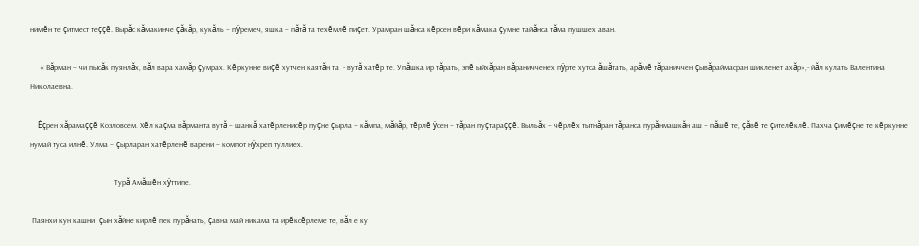нимĕн те çитмест теççĕ. Вырǎс кǎмакинче çǎкǎр, кукǎль – пÿремеч, яшка – пǎтǎ та техĕмлĕ пиçет. Урамран шǎнса кĕрсен вĕри кǎмака çумне тайǎнса тǎма пушшех аван.

     « Вǎрман – чи пысǎк пуянлǎх, вǎл вара хамǎр çумрах. Кĕркунне виçĕ хутчен каятǎн та  - вутǎ хатĕр те. Упǎшка ир тǎрать, эпĕ ыйхǎран вǎраничченех пÿрте хутса ǎшǎтать, арǎмĕ тǎраниччен çывǎраймасран шикленет ахǎр»,- йǎл кулать Валентина Николаевна.

    Ėçрен хǎрамаççĕ Козловсем. Хĕл каçма вǎрманта вутǎ – шанкǎ хатĕрленисĕр пуçне çырла – кǎмпа, мǎйǎр, тĕрлĕ ÿсен – тǎран пуçтараççĕ. Выльǎх – чĕрлĕх тытнǎран тǎранса пурǎнмашкǎн аш – пǎшĕ те, çǎвĕ те çителĕклĕ. Пахча çимĕçне те кĕркунне нумай туса илнĕ. Улма – çырларан хатĕрленĕ варени – компот нÿхреп туллиех.

                                          Турǎ Амǎшĕн хÿттипе.

 Паянхи кун кашни  çын хǎйне кирлĕ пек пурǎнать, çавна май никама та ирĕксĕрлеме те, вǎл е ку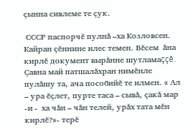çынна сивлеме те çук.

 СССР паспорчĕ пулнǎ –ха Козловсен. Кайран çĕннине илес темен. Вĕсем  ǎна кирлĕ документ вырǎнне шутламаççĕ. Çавна май патшалǎхран нимĕнле пулǎшу та, ача пособийĕ те илмен. « Ал – ура ĕçлет, пурте таса – сывǎ, çакǎ мар -и -  ха чǎн – чǎн телей, урǎх тата мĕн кирлĕ?»- терĕ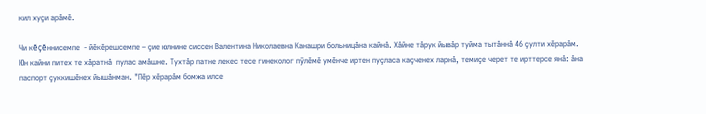кил хуçи арǎмĕ.

Чи кĕçĕннисемпе  - йĕкĕрешсемпе – çие юлнине сиссен Валентина Николаевна Канашри больницǎна кайнǎ. Хǎйне тǎрук йывǎр туйма тытǎннǎ 46 çулти хĕрарǎм. Юн кайни питех те хǎратнǎ  пулас амǎшне. Тухтǎр патне лекес тесе гинеколог пÿлĕмĕ умĕнче иртен пуçласа каçченех ларнǎ, темиçе черет те ирттерсе янǎ: ǎна паспорт çуккишĕнех йышǎнман. "Пĕр хĕрарǎм бомжа илсе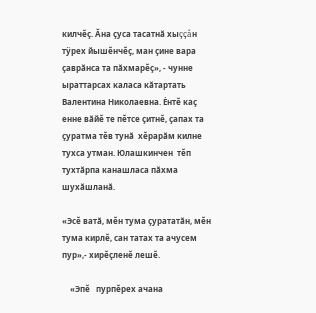килчĕç. Ăна çуса тасатнǎ хыççǎн тÿрех йышĕнчĕç, ман çине вара çаврǎнса та пǎхмарĕç», - чунне ыраттарсах каласа кǎтартать Валентина Николаевна. Ėнтĕ каç енне вǎйĕ те пĕтсе çитнĕ, çапах та çуратма тĕв тунǎ  хĕрарǎм килне тухса утман. Юлашкинчен  тĕп тухтǎрпа канашласа пǎхма шухǎшланǎ.

«Эсĕ ватǎ, мĕн тума çурататǎн, мĕн тума кирлĕ, сан татах та ачусем пур»,- хирĕçленĕ лешĕ.

    «Эпĕ   пурпĕрех ачана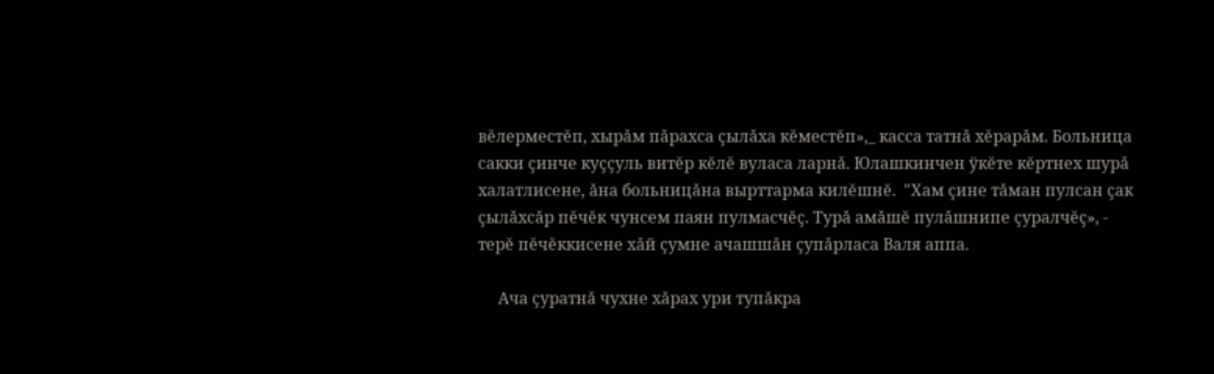вĕлерместĕп, хырǎм пǎрахса çылǎха кĕместĕп»,_ касса татнǎ хĕрарǎм. Больница  сакки çинче куççуль витĕр кĕлĕ вуласа ларнǎ. Юлашкинчен ÿкĕте кĕртнех шурǎ халатлисене, ǎна больницǎна вырттарма килĕшнĕ.  "Хам çине тǎман пулсан çак çылǎхсǎр пĕчĕк чунсем паян пулмасчĕç. Турǎ амǎшĕ пулǎшнипе çуралчĕç», - терĕ пĕчĕккисене хǎй çумне ачашшǎн çупǎрласа Валя аппа.

     Ача çуратнǎ чухне хǎрах ури тупǎкра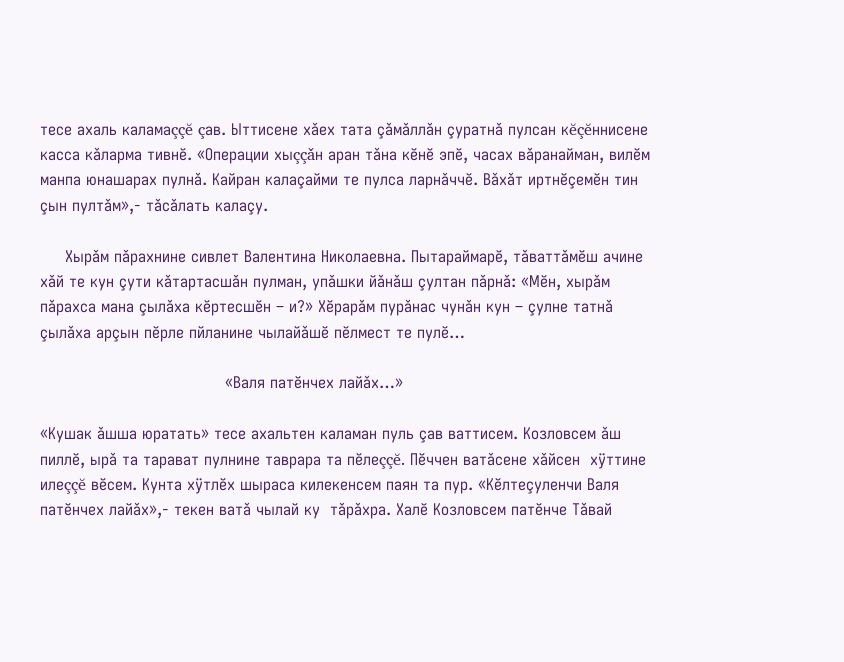тесе ахаль каламаççĕ çав. Ыттисене хǎех тата çǎмǎллǎн çуратнǎ пулсан кĕçĕннисене касса кǎларма тивнĕ. «Операции хыççǎн аран тǎна кĕнĕ эпĕ, часах вǎранайман, вилĕм манпа юнашарах пулнǎ. Кайран калаçайми те пулса ларнǎччĕ. Вǎхǎт иртнĕçемĕн тин çын пултǎм»,- тǎсǎлать калаçу.

     Хырǎм пǎрахнине сивлет Валентина Николаевна. Пытараймарĕ, тǎваттǎмĕш ачине хǎй те кун çути кǎтартасшǎн пулман, упǎшки йǎнǎш çултан пǎрнǎ: «Мĕн, хырǎм пǎрахса мана çылǎха кĕртесшĕн – и?» Хĕрарǎм пурǎнас чунǎн кун – çулне татнǎ çылǎха арçын пĕрле пйланине чылайǎшĕ пĕлмест те пулĕ…

                                     «Валя патĕнчех лайǎх…»

«Кушак ǎшша юратать» тесе ахальтен каламан пуль çав ваттисем. Козловсем ǎш пиллĕ, ырǎ та тарават пулнине таврара та пĕлеççĕ. Пĕччен ватǎсене хǎйсен  хÿттине илеççĕ вĕсем. Кунта хÿтлĕх шыраса килекенсем паян та пур. «Кĕлтеçуленчи Валя патĕнчех лайǎх»,- текен ватǎ чылай ку  тǎрǎхра. Халĕ Козловсем патĕнче Тǎвай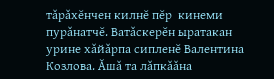тǎрǎхĕнчен килнĕ пĕр  кинеми пурǎнатчĕ. Ватǎскерĕн ыратакан урине хǎйǎрпа сипленĕ Валентина Козлова. Ăшǎ та лǎпкǎǎна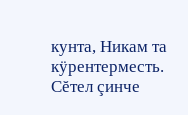кунта, Никам та кÿрентерместь. Сĕтел çинче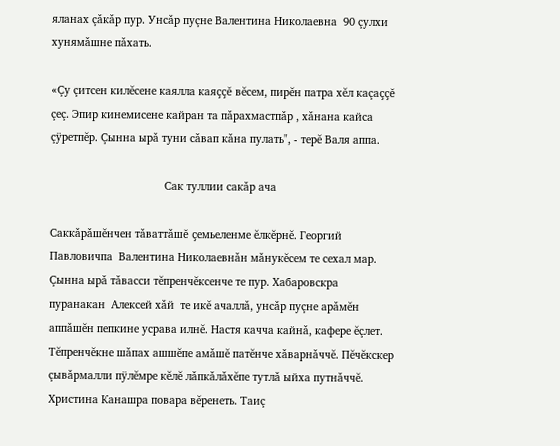яланах çǎкǎр пур. Унсǎр пуçне Валентина Николаевна  90 çулхи хунямǎшне пǎхать.

«Çу çитсен килĕсене каялла каяççĕ вĕсем, пирĕн патра хĕл каçаççĕ çеç. Эпир кинемисене кайран та пǎрахмастпǎр , хǎнана кайса çÿретпĕр. Çынна ырǎ туни сǎвап кǎна пулать", - терĕ Валя аппа.

                                      Сак туллии сакǎр ача

Саккǎрǎшĕнчен тǎваттǎшĕ çемьеленме ĕлкĕрнĕ. Георгий Павловичпа  Валентина Николаевнǎн мǎнукĕсем те сехал мар. Çынна ырǎ тǎвасси тĕпренчĕксенче те пур. Хабаровскра  пуранакан  Алексей хǎй  те икĕ ачаллǎ, унсǎр пуçне арǎмĕн аппǎшĕн пепкине усрава илнĕ. Настя качча кайнǎ, кафере ĕçлет. Тĕпренчĕкне шǎпах ашшĕпе амǎшĕ патĕнче хǎварнǎччĕ. Пĕчĕкскер çывǎрмалли пÿлĕмре кĕлĕ лǎпкǎлǎхĕпе тутлǎ ыйха путнǎччĕ. Христина Канашра повара вĕренеть. Таиç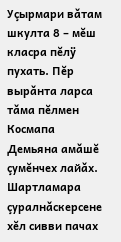Уçырмари вǎтам шкулта 8 – мĕш класра пĕлÿ пухать. Пĕр вырǎнта ларса тǎма пĕлмен Космапа Демьяна амǎшĕ çумĕнчех лайǎх. Шартламара çуралнǎскерсене хĕл сивви пачах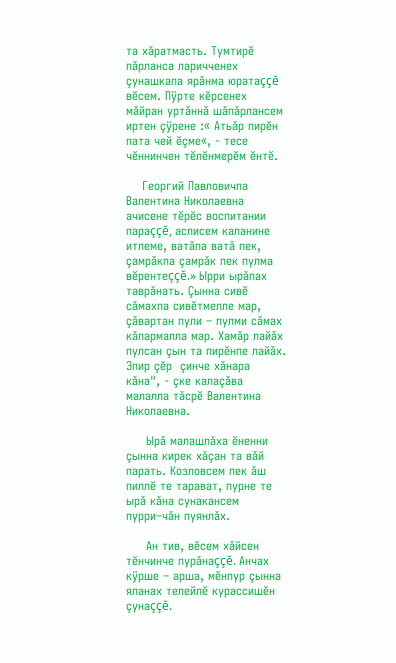та хǎратмасть. Тумтирĕ пǎрланса ларичченех çунашкапа ярǎнма юратаççĕ вĕсем. Пÿрте кĕрсенех мǎйран уртǎннǎ шǎпǎрлансем иртен çÿрене :« Атьǎр пирĕн пата чей ĕçме«, - тесе чĕннинчен тĕлĕнмерĕм ĕнтĕ.

    Георгий Павловичпа Валентина Николаевна ачисене тĕрĕс воспитании параççĕ, аслисем каланине итлеме, ватǎпа ватǎ пек, çамрǎкпа çамрǎк пек пулма вĕрентеççĕ.» Ырри ырǎпах таврǎнать. Çынна сивĕ сǎмахпа сивĕтмелле мар, çǎвартан пули – пулми сǎмах кǎлармалла мар. Хамǎр лайǎх пулсан çын та пирĕнпе лайǎх. Эпир çĕр  çинче хǎнара  кǎна", - çке калаçǎва малалла тǎсрĕ Валентина Николаевна.

     Ырǎ малашлǎха ĕненни çынна кирек хǎçан та вǎй парать. Козловсем пек ǎш пиллĕ те тарават, пурне те ырǎ кǎна сунакансем пурри–чǎн пуянлǎх.

     Ан тив, вĕсем хǎйсен тĕнчинче пурǎнаççĕ. Анчах кÿрше – арша, мĕнпур çынна яланах телейлĕ курассишĕн çунаççĕ.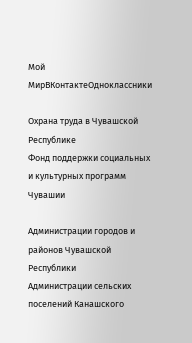Мой МирВКонтактеОдноклассники

Охрана труда в Чувашской Республике
Фонд поддержки социальных и культурных программ Чувашии

Администрации городов и районов Чувашской Республики
Администрации сельских поселений Канашского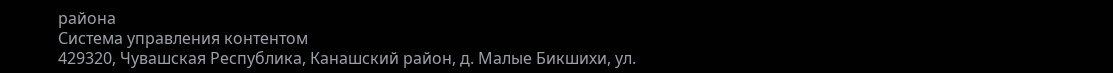района
Система управления контентом
429320, Чувашская Республика, Канашский район, д. Малые Бикшихи, ул.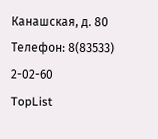Канашская, д. 80
Телефон: 8(83533) 2-02-60
TopList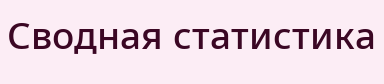Сводная статистика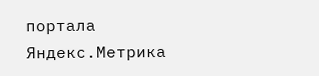портала Яндекс.Метрика